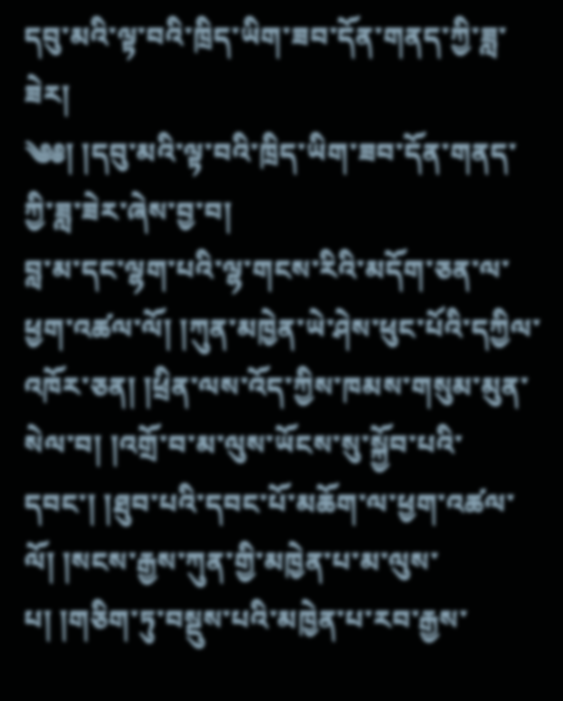དབུ་མའི་ལྟ་བའི་ཁྲིད་ཡིག་ཟབ་དོན་གནད་ཀྱི་ཟླ་ཟེར།
༄༅། །དབུ་མའི་ལྟ་བའི་ཁྲིད་ཡིག་ཟབ་དོན་གནད་ཀྱི་ཟླ་ཟེར་ཞེས་བྱ་བ།
བླ་མ་དང་ལྷག་པའི་ལྷ་གངས་རིའི་མདོག་ཅན་ལ་ཕྱག་འཚལ་ལོ། །ཀུན་མཁྱེན་ཡེ་ཤེས་ཕུང་པོའི་དཀྱིལ་འཁོར་ཅན། །ཕྲིན་ལས་འོད་ཀྱིས་ཁམས་གསུམ་མུན་སེལ་བ། །འགྲོ་བ་མ་ལུས་ཡོངས་སུ་སྐྱོབ་པའི་དབང་། །ཐུབ་པའི་དབང་པོ་མཆོག་ལ་ཕྱག་འཚལ་ལོ། །སངས་རྒྱས་ཀུན་གྱི་མཁྱེན་པ་མ་ལུས་པ། །གཅིག་ཏུ་བསྡུས་པའི་མཁྱེན་པ་རབ་རྒྱས་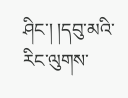ཤིང་། །དབུ་མའི་རིང་ལུགས་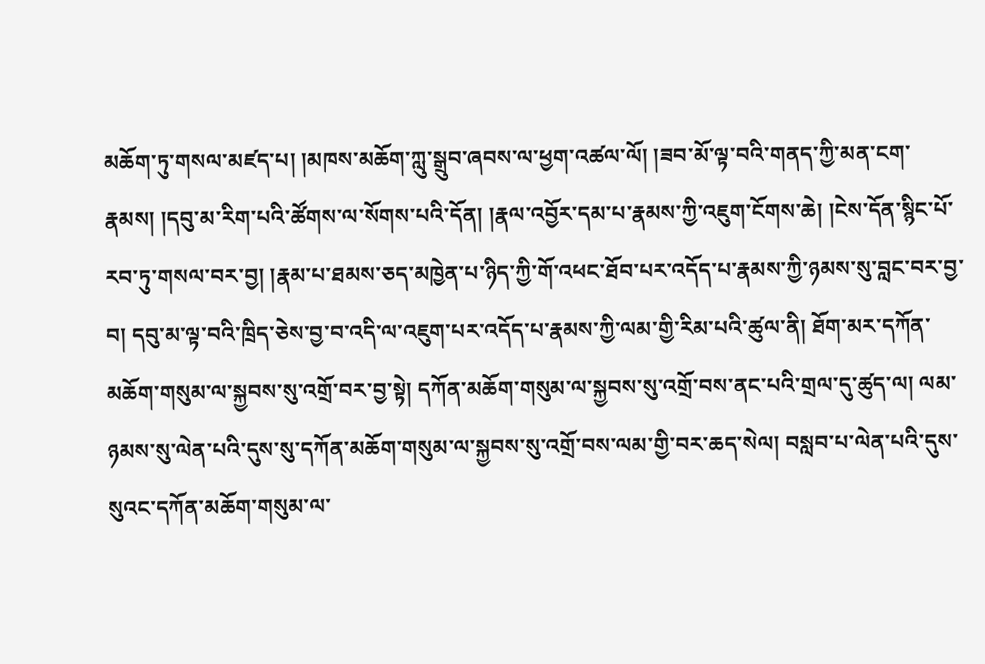མཆོག་ཏུ་གསལ་མཛད་པ། །མཁས་མཆོག་ཀླུ་སྒྲུབ་ཞབས་ལ་ཕྱག་འཚལ་ལོ། །ཟབ་མོ་ལྟ་བའི་གནད་ཀྱི་མན་ངག་རྣམས། །དབུ་མ་རིག་པའི་ཚོགས་ལ་སོགས་པའི་དོན། །རྣལ་འབྱོར་དམ་པ་རྣམས་ཀྱི་འཇུག་ངོགས་ཆེ། །ངེས་དོན་སྙིང་པོ་རབ་ཏུ་གསལ་བར་བྱ། །རྣམ་པ་ཐམས་ཅད་མཁྱེན་པ་ཉིད་ཀྱི་གོ་འཕང་ཐོབ་པར་འདོད་པ་རྣམས་ཀྱི་ཉམས་སུ་བླང་བར་བྱ་བ། དབུ་མ་ལྟ་བའི་ཁྲིད་ཅེས་བྱ་བ་འདི་ལ་འཇུག་པར་འདོད་པ་རྣམས་ཀྱི་ལམ་གྱི་རིམ་པའི་ཚུལ་ནི། ཐོག་མར་དཀོན་མཆོག་གསུམ་ལ་སྐྱབས་སུ་འགྲོ་བར་བྱ་སྟེ། དཀོན་མཆོག་གསུམ་ལ་སྐྱབས་སུ་འགྲོ་བས་ནང་པའི་གྲལ་དུ་ཚུད་ལ། ལམ་ཉམས་སུ་ལེན་པའི་དུས་སུ་དཀོན་མཆོག་གསུམ་ལ་སྐྱབས་སུ་འགྲོ་བས་ལམ་གྱི་བར་ཆད་སེལ། བསླབ་པ་ལེན་པའི་དུས་སུའང་དཀོན་མཆོག་གསུམ་ལ་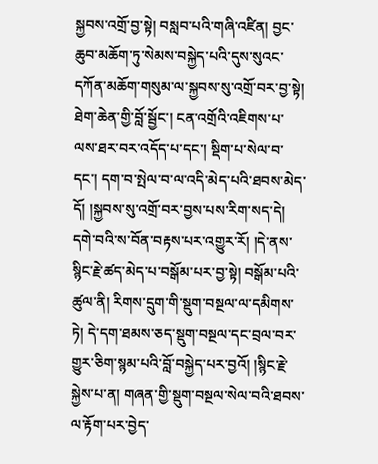སྐྱབས་འགྲོ་བྱ་སྟེ། བསླབ་པའི་གཞི་འཛིན། བྱང་ཆུབ་མཆོག་ཏུ་སེམས་བསྐྱེད་པའི་དུས་སུའང་དཀོན་མཆོག་གསུམ་ལ་སྐྱབས་སུ་འགྲོ་བར་བྱ་སྟེ། ཐེག་ཆེན་གྱི་བློ་སྦྱོང་། ངན་འགྲོའི་འཇིགས་པ་ལས་ཐར་བར་འདོད་པ་དང་། སྡིག་པ་སེལ་བ་དང་། དག་བ་སྤེལ་བ་ལ་འདི་མེད་པའི་ཐབས་མེད་དོ། །སྐྱབས་སུ་འགྲོ་བར་བྱས་པས་རིག་སད་དེ། དགེ་བའི་ས་བོན་བརྟས་པར་འགྱུར་རོ། །དེ་ནས་སྙིང་རྗེ་ཚད་མེད་པ་བསྒོམ་པར་བྱ་སྟེ། བསྒོམ་པའི་ཚུལ་ནི། རིགས་དྲུག་གི་སྡུག་བསྔལ་ལ་དམིགས་ཏེ། དེ་དག་ཐམས་ཅད་སྡུག་བསྔལ་དང་བྲལ་བར་གྱུར་ཅིག་སྙམ་པའི་བློ་བསྐྱེད་པར་བྱའོ། །སྙིང་རྗེ་སྐྱེས་པ་ན། གཞན་གྱི་སྡུག་བསྔལ་སེལ་བའི་ཐབས་ལ་རྟོག་པར་བྱེད་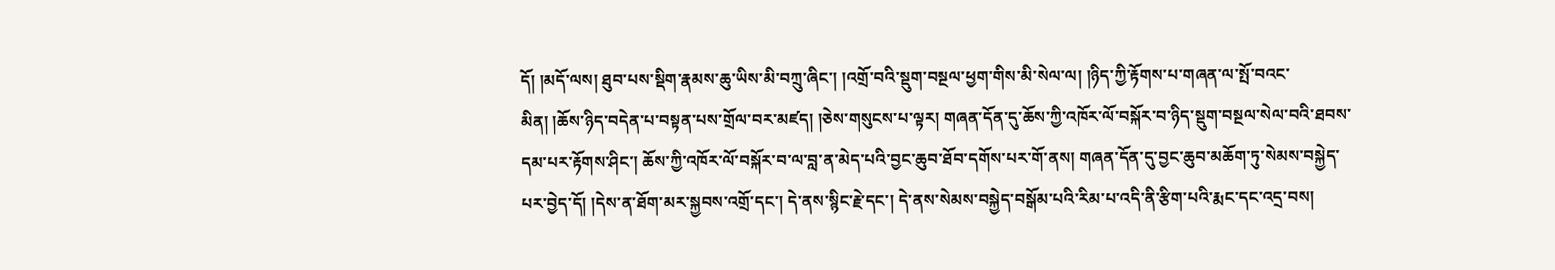དོ། །མདོ་ལས། ཐུབ་པས་སྡིག་རྣམས་ཆུ་ཡིས་མི་བཀྲུ་ཞིང་། །འགྲོ་བའི་སྡུག་བསྔལ་ཕྱག་གིས་མི་སེལ་ལ། །ཉིད་ཀྱི་རྟོགས་པ་གཞན་ལ་སྤོ་བའང་མིན། །ཆོས་ཉིད་བདེན་པ་བསྟན་པས་གྲོལ་བར་མཛད། །ཅེས་གསུངས་པ་ལྟར། གཞན་དོན་དུ་ཆོས་ཀྱི་འཁོར་ལོ་བསྐོར་བ་ཉིད་སྡུག་བསྔལ་སེལ་བའི་ཐབས་དམ་པར་རྟོགས་ཤིང་། ཆོས་ཀྱི་འཁོར་ལོ་བསྐོར་བ་ལ་བླ་ན་མེད་པའི་བྱང་ཆུབ་ཐོབ་དགོས་པར་གོ་ནས། གཞན་དོན་དུ་བྱང་ཆུབ་མཆོག་ཏུ་སེམས་བསྐྱེད་པར་བྱེད་དོ། །དེས་ན་ཐོག་མར་སྐྱབས་འགྲོ་དང་། དེ་ནས་སྙིང་རྗེ་དང་། དེ་ནས་སེམས་བསྐྱེད་བསྒོམ་པའི་རིམ་པ་འདི་ནི་རྩིག་པའི་རྨང་དང་འདྲ་བས།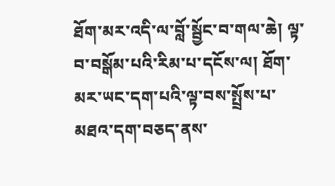ཐོག་མར་འདི་ལ་བློ་སྦྱོང་བ་གལ་ཆེ། ལྟ་བ་བསྒོམ་པའི་རིམ་པ་དངོས་ལ། ཐོག་མར་ཡང་དག་པའི་ལྟ་བས་སྤྲོས་པ་མཐའ་དག་བཅད་ནས་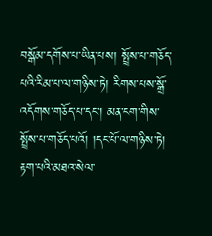བསྒོམ་དགོས་པ་ཡིན་པས། སྤྲོས་པ་གཅོད་པའི་རིམ་པ་ལ་གཉིས་ཏེ། རིགས་པས་སྒྲོ་འདོགས་གཅོད་པ་དང་། མན་ངག་གིས་སྤྲོས་པ་གཅོད་པའོ། །དང་པོ་ལ་གཉིས་ཏེ། རྟག་པའི་མཐའ་སེལ་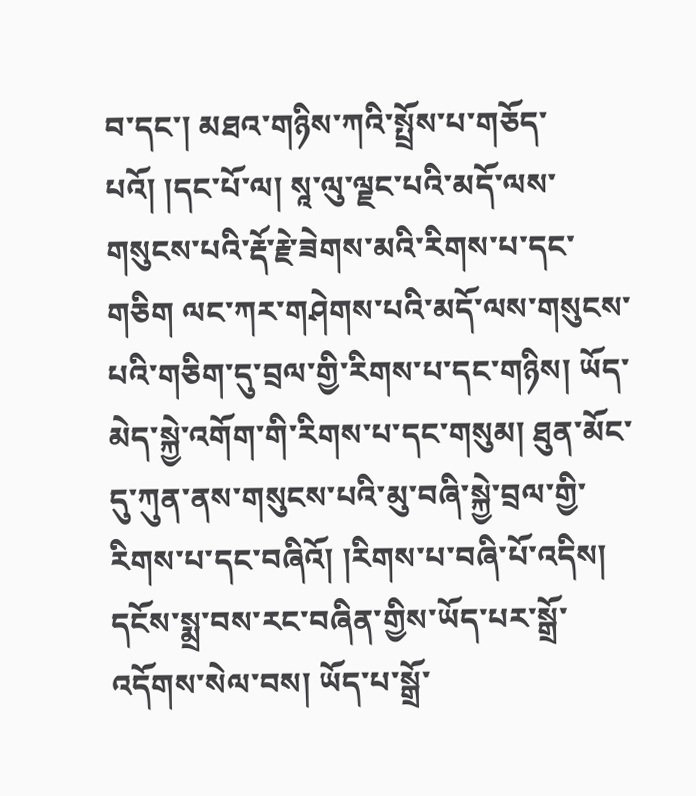བ་དང་། མཐའ་གཉིས་ཀའི་སྤྲོས་པ་གཅོད་པའོ། །དང་པོ་ལ། སཱ་ལུ་ལྗང་པའི་མདོ་ལས་གསུངས་པའི་རྡོ་རྗེ་ཟེགས་མའི་རིགས་པ་དང་གཅིག ལང་ཀར་གཤེགས་པའི་མདོ་ལས་གསུངས་པའི་གཅིག་དུ་བྲལ་གྱི་རིགས་པ་དང་གཉིས། ཡོད་མེད་སྐྱེ་འགོག་གི་རིགས་པ་དང་གསུམ། ཐུན་མོང་དུ་ཀུན་ནས་གསུངས་པའི་མུ་བཞི་སྐྱེ་བྲལ་གྱི་རིགས་པ་དང་བཞིའོ། །རིགས་པ་བཞི་པོ་འདིས། དངོས་སྨྲ་བས་རང་བཞིན་གྱིས་ཡོད་པར་སྒྲོ་འདོགས་སེལ་བས། ཡོད་པ་སྒྲོ་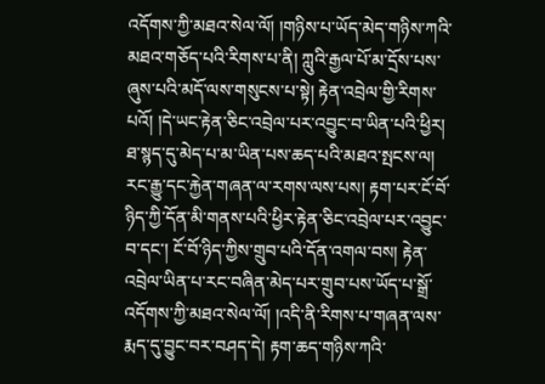འདོགས་ཀྱི་མཐའ་སེལ་ལོ། །གཉིས་པ་ཡོད་མེད་གཉིས་ཀའི་མཐའ་གཅོད་པའི་རིགས་པ་ནི། ཀླུའི་རྒྱལ་པོ་མ་དྲོས་པས་ཞུས་པའི་མདོ་ལས་གསུངས་པ་སྟེ། རྟེན་འབྲེལ་གྱི་རིགས་པའོ། །དེ་ཡང་རྟེན་ཅིང་འབྲེལ་པར་འབྱུང་བ་ཡིན་པའི་ཕྱིར། ཐ་སྙད་དུ་མེད་པ་མ་ཡིན་པས་ཆད་པའི་མཐའ་སྤངས་ལ། རང་རྒྱུ་དང་རྐྱེན་གཞན་ལ་རགས་ལས་པས། རྟག་པར་ངོ་བོ་ཉིད་ཀྱི་དོན་མི་གནས་པའི་ཕྱིར་རྟེན་ཅིང་འབྲེལ་པར་འབྱུང་བ་དང་། ངོ་བོ་ཉིད་ཀྱིས་གྲུབ་པའི་དོན་འགལ་བས། རྟེན་འབྲེལ་ཡིན་པ་རང་བཞིན་མེད་པར་གྲུབ་པས་ཡོད་པ་སྒྲོ་འདོགས་ཀྱི་མཐའ་སེལ་ལོ། །འདི་ནི་རིགས་པ་གཞན་ལས་རྨད་དུ་བྱུང་བར་བཤད་དེ། རྟག་ཆད་གཉིས་ཀའི་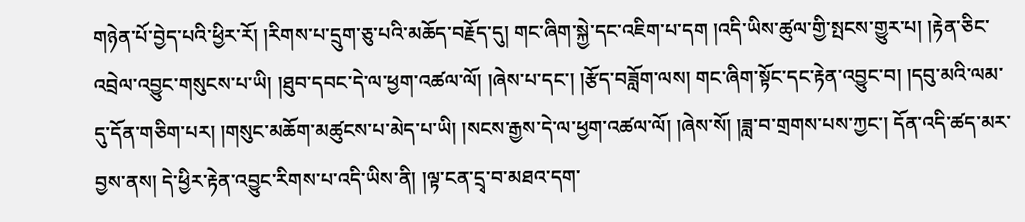གཉེན་པོ་བྱེད་པའི་ཕྱིར་རོ། །རིགས་པ་དྲུག་ཅུ་པའི་མཆོད་བརྗོད་དུ། གང་ཞིག་སྐྱེ་དང་འཇིག་པ་དག །འདི་ཡིས་ཚུལ་གྱི་སྤངས་གྱུར་པ། །རྟེན་ཅིང་འབྲེལ་འབྱུང་གསུངས་པ་ཡི། །ཐུབ་དབང་དེ་ལ་ཕྱག་འཚལ་ལོ། །ཞེས་པ་དང་། །རྩོད་བཟློག་ལས། གང་ཞིག་སྟོང་དང་རྟེན་འབྱུང་བ། །དབུ་མའི་ལམ་དུ་དོན་གཅིག་པར། །གསུང་མཆོག་མཚུངས་པ་མེད་པ་ཡི། །སངས་རྒྱས་དེ་ལ་ཕྱག་འཚལ་ལོ། །ཞེས་སོ། །ཟླ་བ་གྲགས་པས་ཀྱང་། དོན་འདི་ཚད་མར་བྱས་ནས། དེ་ཕྱིར་རྟེན་འབྱུང་རིགས་པ་འདི་ཡིས་ནི། །ལྟ་ངན་དྲྭ་བ་མཐའ་དག་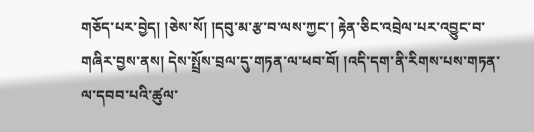གཅོད་པར་བྱེད། །ཅེས་སོ། །དབུ་མ་རྩ་བ་ལས་ཀྱང་། རྟེན་ཅིང་འབྲེལ་པར་འབྱུང་བ་གཞིར་བྱས་ནས། དེས་སྤྲོས་བྲལ་དུ་གཏན་ལ་ཕབ་བོ། །འདི་དག་ནི་རིགས་པས་གཏན་ལ་དབབ་པའི་ཚུལ་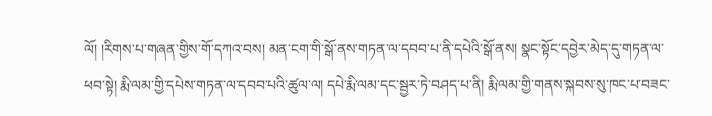ལོ། །རིགས་པ་གཞན་གྱིས་གོ་དཀའ་བས། མན་ངག་གི་སྒོ་ནས་གཏན་ལ་དབབ་པ་ནི་དཔེའི་སྒོ་ནས། སྣང་སྟོང་དབྱེར་མེད་དུ་གཏན་ལ་ཕབ་སྟེ། རྨི་ལམ་གྱི་དཔེས་གཏན་ལ་དབབ་པའི་ཚུལ་ལ། དཔེ་རྨི་ལམ་དང་སྦྱར་ཏེ་བཤད་པ་ནི། རྨི་ལམ་གྱི་གནས་སྐབས་སུ་ཁང་པ་བཟང་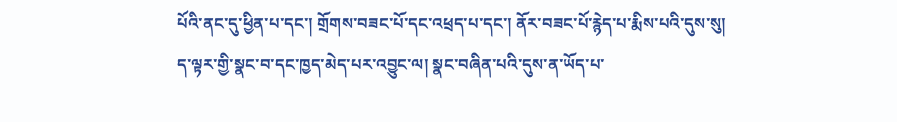པོའི་ནང་དུ་ཕྱིན་པ་དང་། གྲོགས་བཟང་པོ་དང་འཕྲད་པ་དང་། ནོར་བཟང་པོ་རྙེད་པ་རྨིས་པའི་དུས་སུ། ད་ལྟར་གྱི་སྣང་བ་དང་ཁྱད་མེད་པར་འབྱུང་ལ། སྣང་བཞིན་པའི་དུས་ན་ཡོད་པ་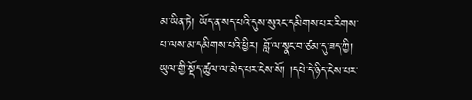མ་ཡིན་ཏེ། ཡོད་ན་སད་པའི་དུས་སུའང་དམིགས་པར་རིགས་པ་ལས་མ་དམིགས་པའི་ཕྱིར། བློ་ལ་སྣང་བ་ཙམ་དུ་ཟད་ཀྱི། ཡུལ་གྱི་སྡོད་ཚུལ་ལ་མེད་པར་ངེས་སོ། །དཔེ་དེ་ཉིད་ངེས་པར་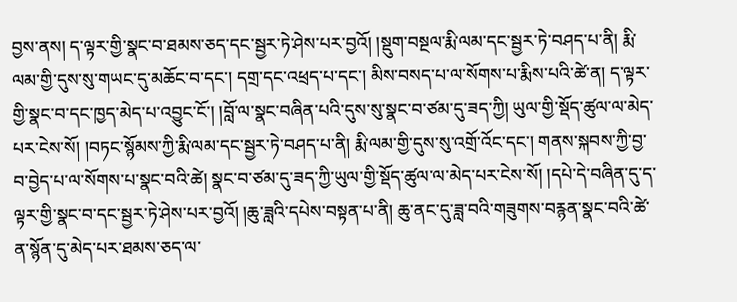བྱས་ནས། ད་ལྟར་གྱི་སྣང་བ་ཐམས་ཅད་དང་སྦྱར་ཏེ་ཤེས་པར་བྱའོ། །སྡུག་བསྔལ་རྨི་ལམ་དང་སྦྱར་ཏེ་བཤད་པ་ནི། རྨི་ལམ་གྱི་དུས་སུ་གཡང་དུ་མཆོང་བ་དང་། དགྲ་དང་འཕྲད་པ་དང་། མིས་བསད་པ་ལ་སོགས་པ་རྨིས་པའི་ཚེ་ན། ད་ལྟར་གྱི་སྣང་བ་དང་ཁྱད་མེད་པ་འབྱུང་ངོ་། །བློ་ལ་སྣང་བཞིན་པའི་དུས་སུ་སྣང་བ་ཙམ་དུ་ཟད་ཀྱི། ཡུལ་གྱི་སྡོད་ཚུལ་ལ་མེད་པར་ངེས་སོ། །བཏང་སྙོམས་ཀྱི་རྨི་ལམ་དང་སྦྱར་ཏེ་བཤད་པ་ནི། རྨི་ལམ་གྱི་དུས་སུ་འགྲོ་འོང་དང་། གནས་སྐབས་ཀྱི་བྱ་བ་བྱེད་པ་ལ་སོགས་པ་སྣང་བའི་ཚེ། སྣང་བ་ཙམ་དུ་ཟད་ཀྱི་ཡུལ་གྱི་སྡོད་ཚུལ་ལ་མེད་པར་ངེས་སོ། །དཔེ་དེ་བཞིན་དུ་ད་ལྟར་གྱི་སྣང་བ་དང་སྦྱར་ཏེ་ཤེས་པར་བྱའོ། །ཆུ་ཟླའི་དཔེས་བསྟན་པ་ནི། ཆུ་ནང་དུ་ཟླ་བའི་གཟུགས་བརྙན་སྣང་བའི་ཚེ་ན་སྙོན་དུ་མེད་པར་ཐམས་ཅད་ལ་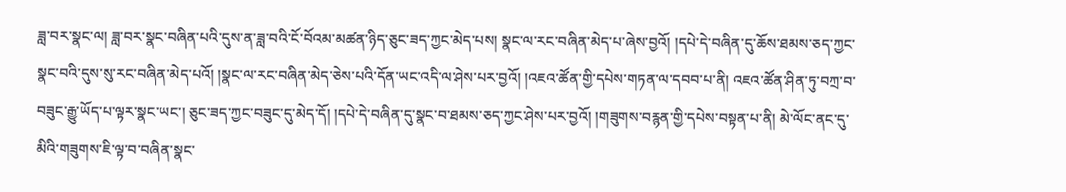ཟླ་བར་སྣང་ལ། ཟླ་བར་སྣང་བཞིན་པའི་དུས་ན་ཟླ་བའི་ངོ་བོའམ་མཚན་ཉིད་ཅུང་ཟད་ཀྱང་མེད་པས། སྣང་ལ་རང་བཞིན་མེད་པ་ཞེས་བྱའོ། །དཔེ་དེ་བཞིན་དུ་ཆོས་ཐམས་ཅད་ཀྱང་སྣང་བའི་དུས་སུ་རང་བཞིན་མེད་པའོ། །སྣང་ལ་རང་བཞིན་མེད་ཅེས་པའི་དོན་ཡང་འདི་ལ་ཤེས་པར་བྱའོ། །འཇའ་ཚོན་གྱི་དཔེས་གཏན་ལ་དབབ་པ་ནི། འཇའ་ཚོན་ཤིན་ཏུ་བཀྲ་བ་བཟུང་རྒྱུ་ཡོད་པ་ལྟར་སྣང་ཡང་། ཅུང་ཟད་ཀྱང་བཟུང་དུ་མེད་དོ། །དཔེ་དེ་བཞིན་དུ་སྣང་བ་ཐམས་ཅད་ཀྱང་ཤེས་པར་བྱའོ། །གཟུགས་བརྙན་གྱི་དཔེས་བསྟན་པ་ནི། མེ་ལོང་ནང་དུ་མིའི་གཟུགས་ཇི་ལྟ་བ་བཞིན་སྣང་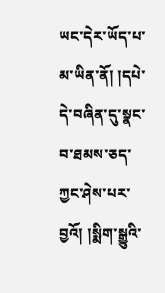ཡང་དེར་ཡོད་པ་མ་ཡིན་ནོ། །དཔེ་དེ་བཞིན་དུ་སྣང་བ་ཐམས་ཅད་ཀྱང་ཤེས་པར་བྱའོ། །སྨིག་སྒྱུའི་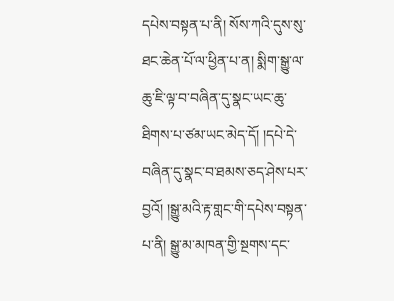དཔེས་བསྟན་པ་ནི། སོས་ཀའི་དུས་སུ་ཐང་ཆེན་པོ་ལ་ཕྱིན་པ་ན། སྨིག་སྒྱུ་ལ་ཆུ་ཇི་ལྟ་བ་བཞིན་དུ་སྣང་ཡང་ཆུ་ཐིགས་པ་ཙམ་ཡང་མེད་དོ། །དཔེ་དེ་བཞིན་དུ་སྣང་བ་ཐམས་ཅད་ཤེས་པར་བྱའོ། །སྒྱུ་མའི་རྟ་གླང་གི་དཔེས་བསྟན་པ་ནི། སྒྱུ་མ་མཁན་གྱི་སྔགས་དང་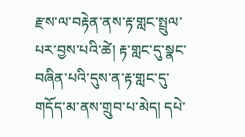རྫས་ལ་བརྟེན་ནས་རྟ་གླང་སྤྲུལ་པར་བྱས་པའི་ཚེ། རྟ་གླང་དུ་སྣང་བཞིན་པའི་དུས་ན་རྟ་གླང་དུ་གདོད་མ་ནས་གྲུབ་པ་མེད། དཔེ་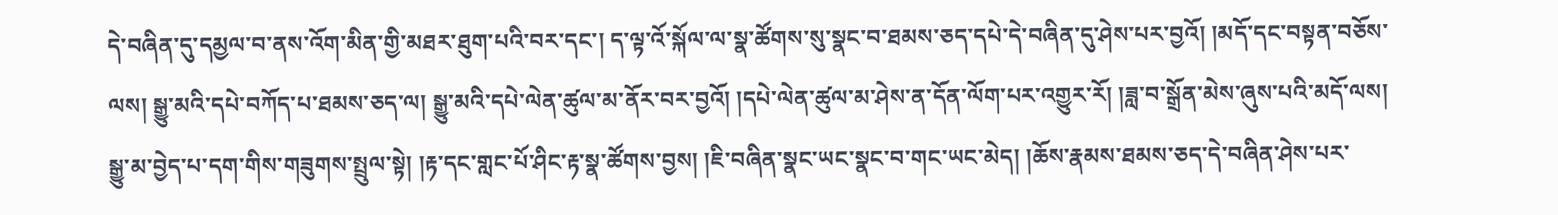དེ་བཞིན་དུ་དམྱལ་བ་ནས་འོག་མིན་གྱི་མཐར་ཐུག་པའི་བར་དང་། ད་ལྟ་འོ་སྐོལ་ལ་སྣ་ཚོགས་སུ་སྣང་བ་ཐམས་ཅད་དཔེ་དེ་བཞིན་དུ་ཤེས་པར་བྱའོ། །མདོ་དང་བསྟན་བཅོས་ལས། སྒྱུ་མའི་དཔེ་བཀོད་པ་ཐམས་ཅད་ལ། སྒྱུ་མའི་དཔེ་ལེན་ཚུལ་མ་ནོར་བར་བྱའོ། །དཔེ་ལེན་ཚུལ་མ་ཤེས་ན་དོན་ལོག་པར་འགྱུར་རོ། །ཟླ་བ་སྒྲོན་མེས་ཞུས་པའི་མདོ་ལས། སྒྱུ་མ་བྱེད་པ་དག་གིས་གཟུགས་སྤྲུལ་སྟེ། །རྟ་དང་གླང་པོ་ཤིང་རྟ་སྣ་ཚོགས་བྱས། །ཇི་བཞིན་སྣང་ཡང་སྣང་བ་གང་ཡང་མེད། །ཆོས་རྣམས་ཐམས་ཅད་དེ་བཞིན་ཤེས་པར་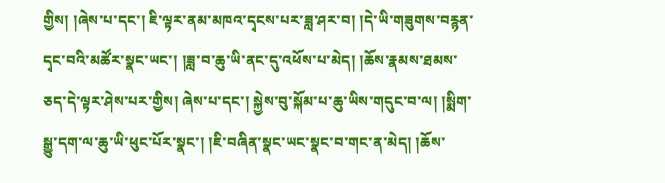གྱིས། །ཞེས་པ་དང་། ཇི་ལྟར་ནམ་མཁའ་དྭངས་པར་ཟླ་ཤར་བ། །དེ་ཡི་གཟུགས་བརྙན་དྭང་བའི་མཚོར་སྣང་ཡང་། །ཟླ་བ་ཆུ་ཡི་ནང་དུ་འཕོས་པ་མེད། །ཆོས་རྣམས་ཐམས་ཅད་དེ་ལྟར་ཤེས་པར་གྱིས། ཞེས་པ་དང་། སྐྱེས་བུ་སྐོམ་པ་ཆུ་ཡིས་གདུང་བ་ལ། །སྨིག་སྒྱུ་དག་ལ་ཆུ་ཡི་ཕུང་པོར་སྣང་། །ཇི་བཞིན་སྣང་ཡང་སྣང་བ་གང་ན་མེད། །ཆོས་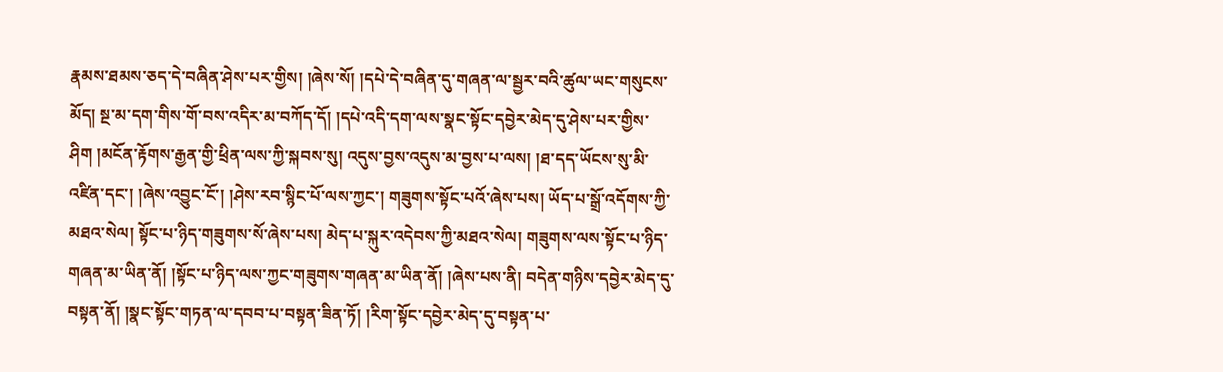རྣམས་ཐམས་ཅད་དེ་བཞིན་ཤེས་པར་གྱིས། །ཞེས་སོ། །དཔེ་དེ་བཞིན་དུ་གཞན་ལ་སྦྱར་བའི་ཚུལ་ཡང་གསུངས་མོད། སྔ་མ་དག་གིས་གོ་བས་འདིར་མ་བཀོད་དོ། །དཔེ་འདི་དག་ལས་སྣང་སྟོང་དབྱེར་མེད་དུ་ཤེས་པར་གྱིས་ཤིག །མངོན་རྟོགས་རྒྱན་གྱི་ཕྲིན་ལས་ཀྱི་སྐབས་སུ། འདུས་བྱས་འདུས་མ་བྱས་པ་ལས། །ཐ་དད་ཡོངས་སུ་མི་འཛིན་དང་། །ཞེས་འབྱུང་ངོ་། །ཤེས་རབ་སྙིང་པོ་ལས་ཀྱང་། གཟུགས་སྟོང་པའོ་ཞེས་པས། ཡོད་པ་སྒྲོ་འདོགས་ཀྱི་མཐའ་སེལ། སྟོང་པ་ཉིད་གཟུགས་སོ་ཞེས་པས། མེད་པ་སྐུར་འདེབས་ཀྱི་མཐའ་སེལ། གཟུགས་ལས་སྟོང་པ་ཉིད་གཞན་མ་ཡིན་ནོ། །སྟོང་པ་ཉིད་ལས་ཀྱང་གཟུགས་གཞན་མ་ཡིན་ནོ། །ཞེས་པས་ནི། བདེན་གཉིས་དབྱེར་མེད་དུ་བསྟན་ནོ། །སྣང་སྟོང་གཏན་ལ་དབབ་པ་བསྟན་ཟིན་ཏོ། །རིག་སྟོང་དབྱེར་མེད་དུ་བསྟན་པ་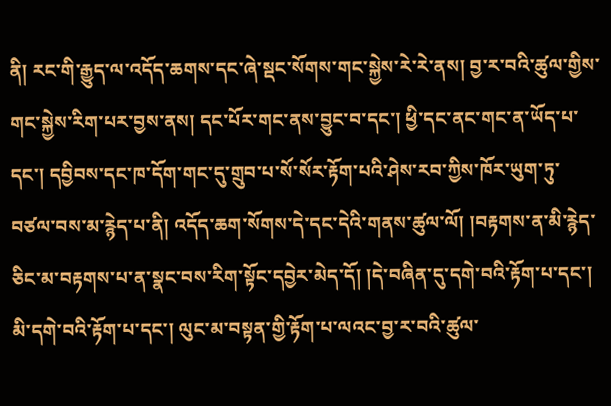ནི། རང་གི་རྒྱུད་ལ་འདོད་ཆགས་དང་ཞེ་སྡང་སོགས་གང་སྐྱེས་རེ་རེ་ནས། བྱ་ར་བའི་ཚུལ་གྱིས་གང་སྐྱེས་རིག་པར་བྱས་ནས། དང་པོར་གང་ནས་བྱུང་བ་དང་། ཕྱི་དང་ནང་གང་ན་ཡོད་པ་དང་། དབྱིབས་དང་ཁ་དོག་གང་དུ་གྲུབ་པ་སོ་སོར་རྟོག་པའི་ཤེས་རབ་ཀྱིས་ཁོར་ཡུག་ཏུ་བཙལ་བས་མ་རྙེད་པ་ནི། འདོད་ཆག་སོགས་དེ་དང་དེའི་གནས་ཚུལ་ལོ། །བརྟགས་ན་མི་རྙེད་ཅིང་མ་བརྟགས་པ་ན་སྣང་བས་རིག་སྟོང་དབྱེར་མེད་དོ། །དེ་བཞིན་དུ་དགེ་བའི་རྟོག་པ་དང་། མི་དགེ་བའི་རྟོག་པ་དང་། ལུང་མ་བསྟན་གྱི་རྟོག་པ་ལའང་བྱ་ར་བའི་ཚུལ་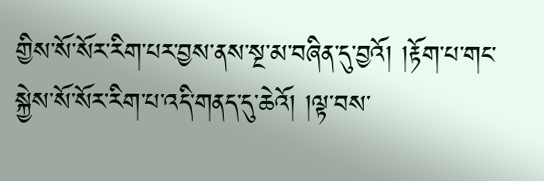གྱིས་སོ་སོར་རིག་པར་བྱས་ནས་སྔ་མ་བཞིན་དུ་བྱའོ། །རྟོག་པ་གང་སྐྱེས་སོ་སོར་རིག་པ་འདི་གནད་དུ་ཆེའོ། །ལྟ་བས་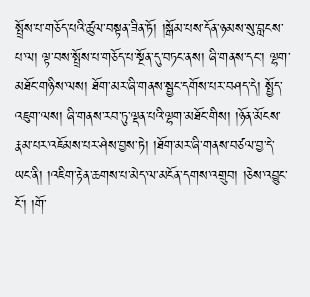སྤྲོས་པ་གཅོད་པའི་ཚུལ་བསྟན་ཟིན་ཏོ། །སྒོམ་པས་དོན་ཉམས་སུ་བླངས་པ་ལ། ལྟ་བས་སྤྲོས་པ་གཅོད་པ་སྔོན་དུ་བཏང་ནས། ཞི་གནས་དང་། ལྷག་མཐོང་གཉིས་ལས། ཐོག་མར་ཞི་གནས་སྦྱང་དགོས་པར་བཤད་དེ། སྤྱོད་འཇུག་ལས། ཞི་གནས་རབ་ཏུ་ལྡན་པའི་ལྷག་མཐོང་གིས། །ཉོན་མོངས་རྣམ་པར་འཇོམས་པར་ཤེས་བྱས་ཏེ། །ཐོག་མར་ཞི་གནས་བཙལ་བྱ་དེ་ཡང་ནི། །འཇིག་རྟེན་ཆགས་པ་མེད་ལ་མངོན་དགས་འགྲུབ། །ཅེས་འབྱུང་ངོ་། །གོ་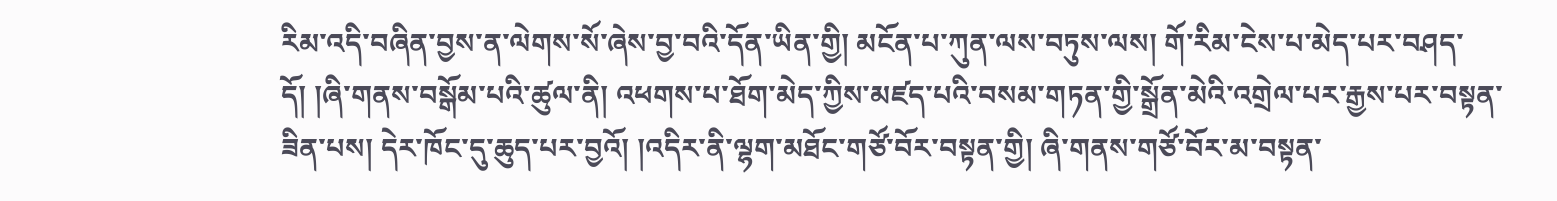རིམ་འདི་བཞིན་བྱས་ན་ལེགས་སོ་ཞེས་བྱ་བའི་དོན་ཡིན་གྱི། མངོན་པ་ཀུན་ལས་བཏུས་ལས། གོ་རིམ་ངེས་པ་མེད་པར་བཤད་དོ། །ཞི་གནས་བསྒོམ་པའི་ཚུལ་ནི། འཕགས་པ་ཐོག་མེད་ཀྱིས་མཛད་པའི་བསམ་གཏན་གྱི་སྒྲོན་མེའི་འགྲེལ་པར་རྒྱས་པར་བསྟན་ཟིན་པས། དེར་ཁོང་དུ་ཆུད་པར་བྱའོ། །འདིར་ནི་ལྷག་མཐོང་གཙོ་བོར་བསྟན་གྱི། ཞི་གནས་གཙོ་བོར་མ་བསྟན་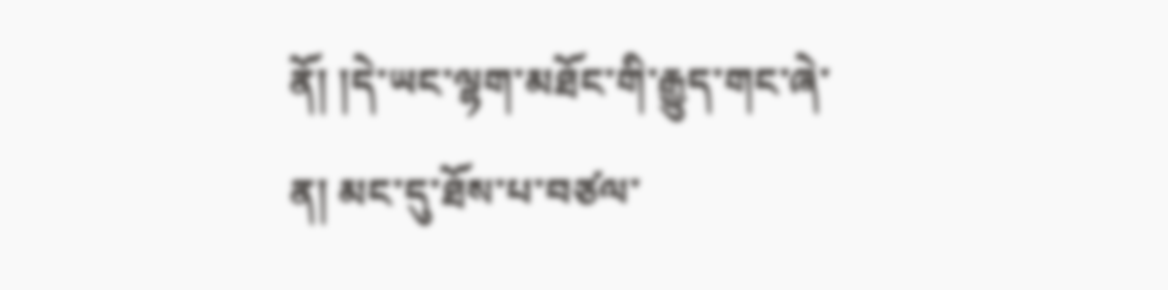ནོ། །དེ་ཡང་ལྷག་མཐོང་གི་རྒྱུད་གང་ཞེ་ན། མང་དུ་ཐོས་པ་བཙལ་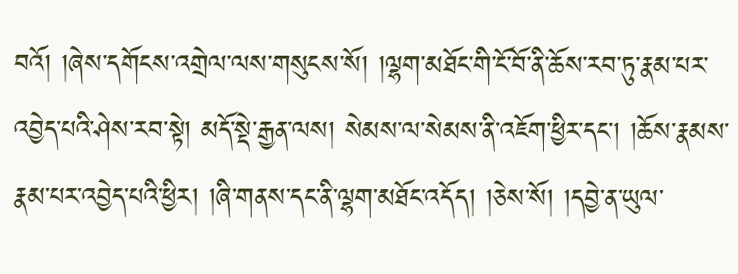བའོ། །ཞེས་དགོངས་འགྲེལ་ལས་གསུངས་སོ། །ལྷག་མཐོང་གི་ངོ་བོ་ནི་ཆོས་རབ་ཏུ་རྣམ་པར་འབྱེད་པའི་ཤེས་རབ་སྟེ། མདོ་སྡེ་རྒྱན་ལས། སེམས་ལ་སེམས་ནི་འཇོག་ཕྱིར་དང་། །ཆོས་རྣམས་རྣམ་པར་འབྱེད་པའི་ཕྱིར། །ཞི་གནས་དང་ནི་ལྷག་མཐོང་འདོད། །ཅེས་སོ། །དབྱེ་ན་ཡུལ་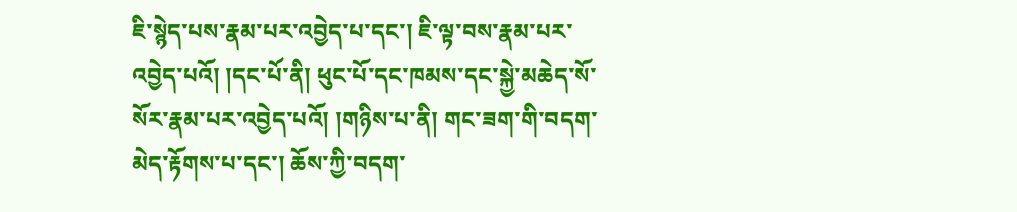ཇི་སྙེད་པས་རྣམ་པར་འབྱེད་པ་དང་། ཇི་ལྟ་བས་རྣམ་པར་འབྱེད་པའོ། །དང་པོ་ནི། ཕུང་པོ་དང་ཁམས་དང་སྐྱེ་མཆེད་སོ་སོར་རྣམ་པར་འབྱེད་པའོ། །གཉིས་པ་ནི། གང་ཟག་གི་བདག་མེད་རྟོགས་པ་དང་། ཆོས་ཀྱི་བདག་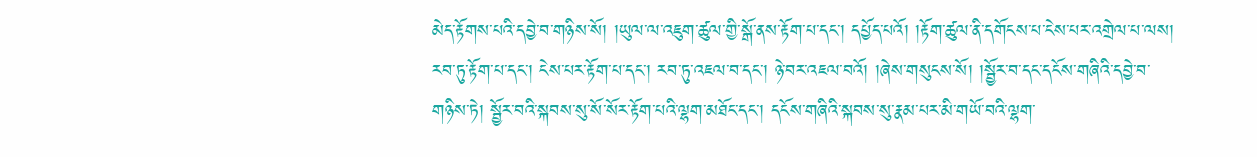མེད་རྟོགས་པའི་དབྱེ་བ་གཉིས་སོ། །ཡུལ་ལ་འཇུག་ཚུལ་གྱི་སྒོ་ནས་རྟོག་པ་དང་། དཔྱོད་པའོ། །རྟོག་ཚུལ་ནི་དགོངས་པ་ངེས་པར་འགྲེལ་པ་ལས། རབ་ཏུ་རྟོག་པ་དང་། ངེས་པར་རྟོག་པ་དང་། རབ་ཏུ་འཇལ་བ་དང་། ཉེ་བར་འཇལ་བའོ། །ཞེས་གསུངས་སོ། །སྦྱོར་བ་དང་དངོས་གཞིའི་དབྱེ་བ་གཉིས་ཏེ། སྦྱོར་བའི་སྐབས་སུ་སོ་སོར་རྟོག་པའི་ལྷག་མཐོང་དང་། དངོས་གཞིའི་སྐབས་སུ་རྣམ་པར་མི་གཡོ་བའི་ལྷག་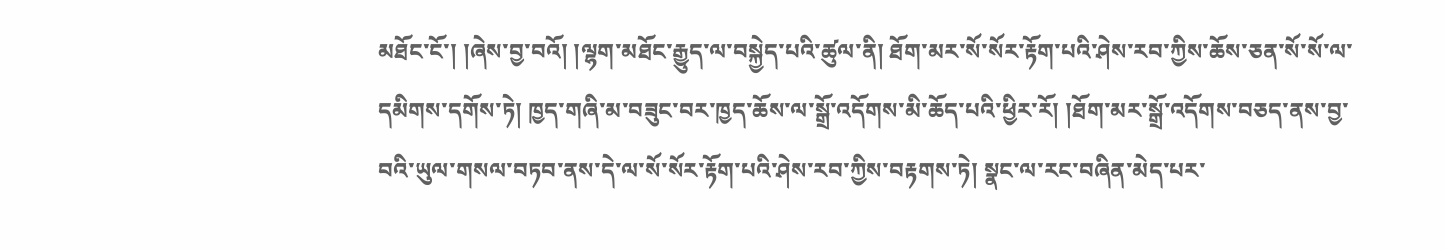མཐོང་ངོ་། །ཞེས་བྱ་བའོ། །ལྷག་མཐོང་རྒྱུད་ལ་བསྐྱེད་པའི་ཚུལ་ནི། ཐོག་མར་སོ་སོར་རྟོག་པའི་ཤེས་རབ་ཀྱིས་ཆོས་ཅན་སོ་སོ་ལ་དམིགས་དགོས་ཏེ། ཁྱད་གཞི་མ་བཟུང་བར་ཁྱད་ཆོས་ལ་སྒྲོ་འདོགས་མི་ཆོད་པའི་ཕྱིར་རོ། །ཐོག་མར་སྒྲོ་འདོགས་བཅད་ནས་བྱ་བའི་ཡུལ་གསལ་བཏབ་ནས་དེ་ལ་སོ་སོར་རྟོག་པའི་ཤེས་རབ་ཀྱིས་བརྟགས་ཏེ། སྣང་ལ་རང་བཞིན་མེད་པར་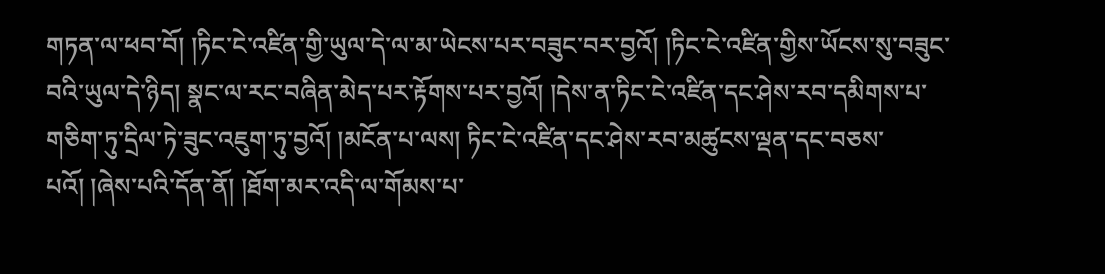གཏན་ལ་ཕབ་བོ། །ཏིང་ངེ་འཛིན་གྱི་ཡུལ་དེ་ལ་མ་ཡེངས་པར་བཟུང་བར་བྱའོ། །ཏིང་ངེ་འཛིན་གྱིས་ཡོངས་སུ་བཟུང་བའི་ཡུལ་དེ་ཉིད། སྣང་ལ་རང་བཞིན་མེད་པར་རྟོགས་པར་བྱའོ། །དེས་ན་ཏིང་ངེ་འཛིན་དང་ཤེས་རབ་དམིགས་པ་གཅིག་ཏུ་དྲིལ་ཏེ་ཟུང་འཇུག་ཏུ་བྱའོ། །མངོན་པ་ལས། ཏིང་ངེ་འཛིན་དང་ཤེས་རབ་མཚུངས་ལྡན་དང་བཅས་པའོ། །ཞེས་པའི་དོན་ནོ། །ཐོག་མར་འདི་ལ་གོམས་པ་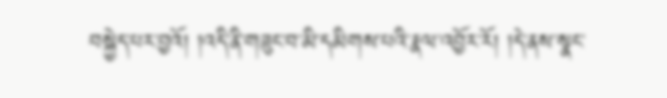བསྐྱེད་པར་བྱའོ། །འདི་ནི་གཟུང་བ་མི་དམིགས་པའི་རྣལ་འབྱོར་རོ། །དེ་ནས་སྣང་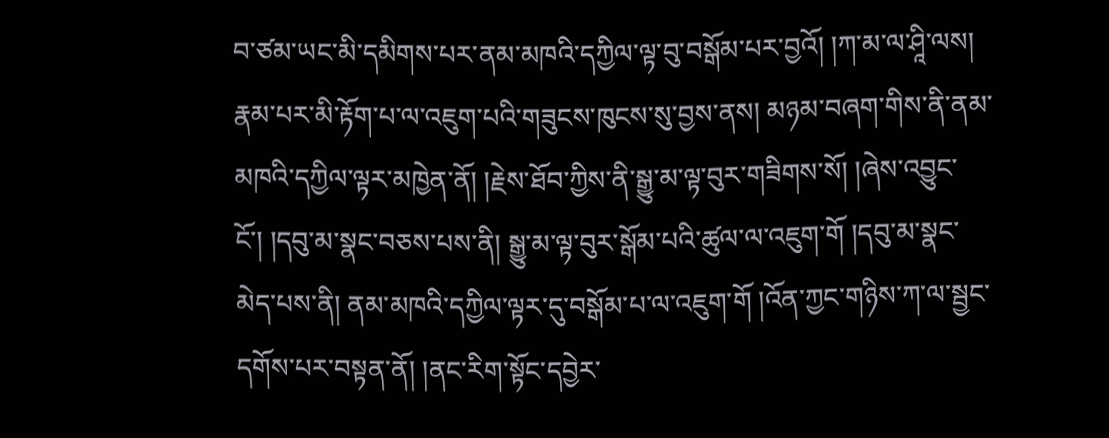བ་ཙམ་ཡང་མི་དམིགས་པར་ནམ་མཁའི་དཀྱིལ་ལྟ་བུ་བསྒོམ་པར་བྱའོ། །ཀ་མ་ལ་ཤཱི་ལས། རྣམ་པར་མི་རྟོག་པ་ལ་འཇུག་པའི་གཟུངས་ཁུངས་སུ་བྱས་ནས། མཉམ་བཞག་གིས་ནི་ནམ་མཁའི་དཀྱིལ་ལྟར་མཁྱེན་ནོ། །རྗེས་ཐོབ་ཀྱིས་ནི་སྒྱུ་མ་ལྟ་བུར་གཟིགས་སོ། །ཞེས་འབྱུང་ངོ་། །དབུ་མ་སྣང་བཅས་པས་ནི། སྒྱུ་མ་ལྟ་བུར་སྒོམ་པའི་ཚུལ་ལ་འཇུག་གོ །དབུ་མ་སྣང་མེད་པས་ནི། ནམ་མཁའི་དཀྱིལ་ལྟར་དུ་བསྒོམ་པ་ལ་འཇུག་གོ །འོན་ཀྱང་གཉིས་ཀ་ལ་སྦྱང་དགོས་པར་བསྟན་ནོ། །ནང་རིག་སྟོང་དབྱེར་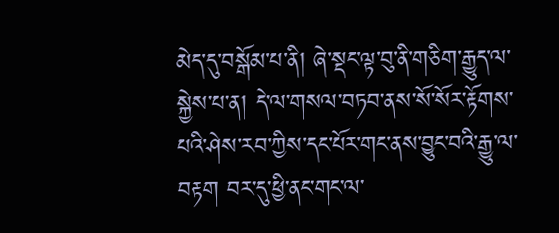མེད་དུ་བསྒོམ་པ་ནི། ཞེ་སྡང་ལྟ་བུ་ནི་གཅིག་རྒྱུད་ལ་སྐྱེས་པ་ན། དེ་ལ་གསལ་བཏབ་ནས་སོ་སོར་རྟོགས་པའི་ཤེས་རབ་ཀྱིས་དང་པོར་གང་ནས་བྱུང་བའི་རྒྱུ་ལ་བརྟག བར་དུ་ཕྱི་ནང་གང་ལ་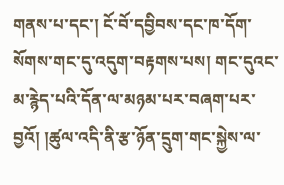གནས་པ་དང་། ངོ་བོ་དབྱིབས་དང་ཁ་དོག་སོགས་གང་དུ་འདུག་བརྟགས་པས། གང་དུའང་མ་རྙེད་པའི་དོན་ལ་མཉམ་པར་བཞག་པར་བྱའོ། །ཚུལ་འདི་ནི་རྩ་ཉོན་དྲུག་གང་སྐྱེས་ལ་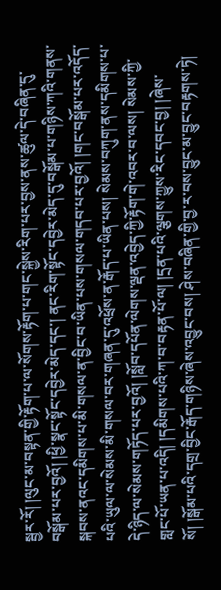སྦྱར་རོ། །ལུང་མ་བསྟན་གྱི་རྟོག་པ་ལ་སོགས་རྟོག་པ་གང་སྐྱེས་རིག་པར་བྱས་ནས་ཚུལ་དེ་བཞིན་དུ་བསྒོམ་པར་བྱའོ། །ཕྱི་སྣང་སྟོང་དབྱེར་མེད་དང་། ནང་རིག་སྟོང་དབྱེར་མེད་དུ་བསྒོམ་པ་གཉིས་ཀའི་གནས་སྐབས་ནའང་དམིགས་པ་མི་གསལ་ན་བྱིང་བ་ཡིན་པས་གསལ་གདབ་པར་བྱའོ། །གང་བསྒོམ་པར་འདོད་པའི་ཡུལ་ལ་སེམས་མི་གསལ་བར་གཞན་དུ་འཕྲོས་ན་རྒོད་པ་ཡིན་པས། སེམས་བཀུག་ནས་དམིགས་པ་དེ་ཉིད་ལ་སེམས་གཏོད་པར་བྱའོ། །སློབ་དཔོན་ལེགས་ལྡན་འབྱེད་ཀྱི་རྟོག་གེ་འབར་བ་ལས། སེམས་ཀྱི་གླང་པོ་ཡན་པ་འདི། །དམིགས་པའི་ཀ་བ་བརྟན་པོ་ལ། །དྲན་པའི་ལྕགས་ཀྱུས་རིང་དབང་བྱ། །ཞེས་སོ། །སྒོམ་པའི་དགྲ་བྱིང་རྒོད་གཉིས་ཞེས་འབྱུང་བས། ཤེས་བཞིན་གྱི་བྱ་ར་བས་བྱུང་མ་བྱུང་བརྟགས་ཏེ།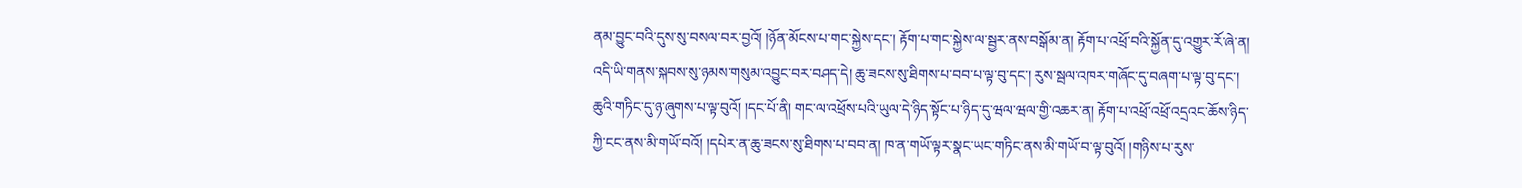ནམ་བྱུང་བའི་དུས་སུ་བསལ་བར་བྱའོ། །ཉོན་མོངས་པ་གང་སྐྱེས་དང་། རྟོག་པ་གང་སྐྱེས་ལ་སྦྱར་ནས་བསྒོམ་ན། རྟོག་པ་འཕྲོ་བའི་སྐྱོན་དུ་འགྱུར་རོ་ཞེ་ན། འདི་ཡི་གནས་སྐབས་སུ་ཉམས་གསུམ་འབྱུང་བར་བཤད་དེ། ཆུ་ཟངས་སུ་ཐིགས་པ་བབ་པ་ལྟ་བུ་དང་། རུས་སྦལ་འཁར་གཞོང་དུ་བཞག་པ་ལྟ་བུ་དང་། ཆུའི་གཏིང་དུ་ཉ་ཞུགས་པ་ལྟ་བུའོ། །དང་པོ་ནི། གང་ལ་འཕྲོས་པའི་ཡུལ་དེ་ཉིད་སྟོང་པ་ཉིད་དུ་ཝལ་ཝལ་གྱི་འཆར་ན། རྟོག་པ་འཕྲོ་འཕྲོ་འདྲའང་ཆོས་ཉིད་ཀྱི་ངང་ནས་མི་གཡོ་བའོ། །དཔེར་ན་ཆུ་ཟངས་སུ་ཐིགས་པ་བབ་ན། ཁ་ན་གཡོ་ལྟར་སྣང་ཡང་གཏིང་ནས་མི་གཡོ་བ་ལྟ་བུའོ། །གཉིས་པ་རུས་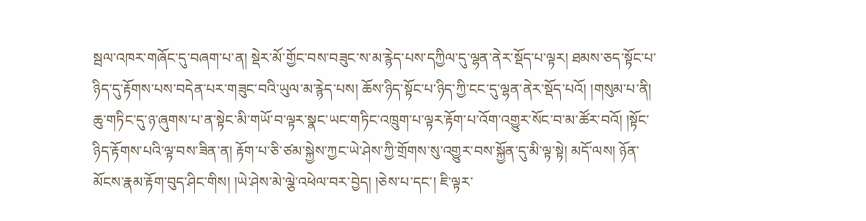སྦལ་འཁར་གཞོང་དུ་བཞག་པ་ན། སྡེར་མོ་གྱོང་བས་བཟུང་ས་མ་རྙེད་པས་དཀྱིལ་དུ་ལྷན་ནེར་སྡོད་པ་ལྟར། ཐམས་ཅད་སྟོང་པ་ཉིད་དུ་རྟོགས་པས་བདེན་པར་གཟུང་བའི་ཡུལ་མ་རྙེད་པས། ཆོས་ཉིད་སྟོང་པ་ཉིད་ཀྱི་ངང་དུ་ལྷན་ནེར་སྡོད་པའོ། །གསུམ་པ་ནི། ཆུ་གཏིང་དུ་ཉ་ཞུགས་པ་ན་སྟེང་མི་གཡོ་བ་ལྟར་སྣང་ཡང་གཏིང་འཁྲུག་པ་ལྟར་རྟོག་པ་འོག་འགྱུར་སོང་བ་མ་ཚོར་བའོ། །སྟོང་ཉིད་རྟོགས་པའི་ལྟ་བས་ཟིན་ན། རྟོག་པ་ཅི་ཙམ་སྐྱེས་ཀྱང་ཡེ་ཤེས་ཀྱི་གྲོགས་སུ་འགྱུར་བས་སྐྱོན་དུ་མི་ལྟ་སྟེ། མདོ་ལས། ཉོན་མོངས་རྣམ་རྟོག་བུད་ཤིང་གིས། །ཡེ་ཤེས་མེ་ལྕེ་འཕེལ་བར་བྱེད། །ཅེས་པ་དང་། ཇི་ལྟར་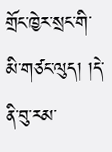གྲོང་ཁྱེར་སྲང་གི་མི་གཙང་ལུད། །དེ་ནི་བུ་རམ་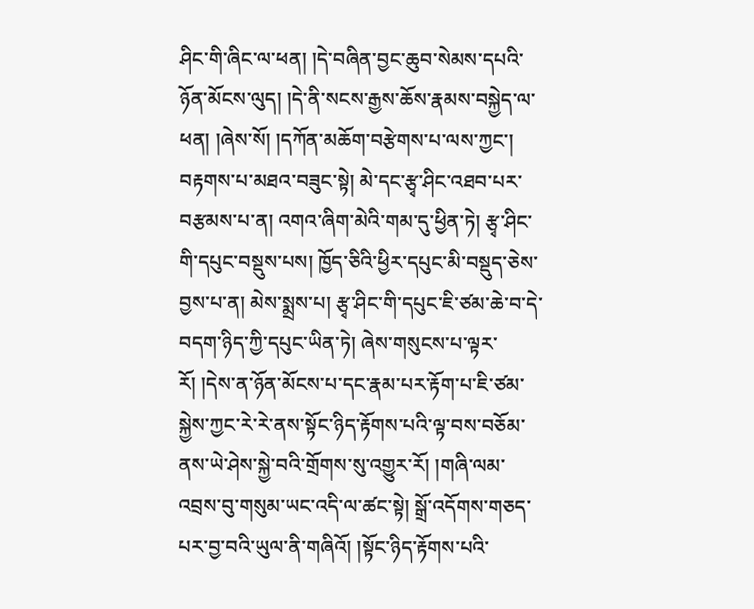ཤིང་གི་ཞིང་ལ་ཕན། །དེ་བཞིན་བྱང་ཆུབ་སེམས་དཔའི་ཉོན་མོངས་ལུད། །དེ་ནི་སངས་རྒྱས་ཆོས་རྣམས་བསྐྱེད་ལ་ཕན། །ཞེས་སོ། །དཀོན་མཆོག་བརྩེགས་པ་ལས་ཀྱང་། བརྟགས་པ་མཐའ་བཟུང་སྟེ། མེ་དང་རྩྭ་ཤིང་འཐབ་པར་བརྩམས་པ་ན། འགའ་ཞིག་མེའི་གམ་དུ་ཕྱིན་ཏེ། རྩྭ་ཤིང་གི་དཔུང་བསྡུས་པས། ཁྱོད་ཅིའི་ཕྱིར་དཔུང་མི་བསྡུད་ཅེས་བྱས་པ་ན། མེས་སྨྲས་པ། རྩྭ་ཤིང་གི་དཔུང་ཇི་ཙམ་ཆེ་བ་དེ་བདག་ཉིད་ཀྱི་དཔུང་ཡིན་ཏེ། ཞེས་གསུངས་པ་ལྟར་རོ། །དེས་ན་ཉོན་མོངས་པ་དང་རྣམ་པར་རྟོག་པ་ཇི་ཙམ་སྐྱེས་ཀྱང་རེ་རེ་ནས་སྟོང་ཉིད་རྟོགས་པའི་ལྟ་བས་བཅོམ་ནས་ཡེ་ཤེས་སྐྱེ་བའི་གྲོགས་སུ་འགྱུར་རོ། །གཞི་ལམ་འབྲས་བུ་གསུམ་ཡང་འདི་ལ་ཚང་སྟེ། སྒྲོ་འདོགས་གཅད་པར་བྱ་བའི་ཡུལ་ནི་གཞིའོ། །སྟོང་ཉིད་རྟོགས་པའི་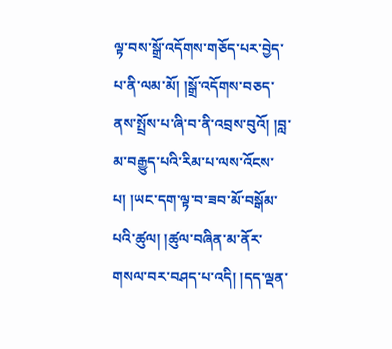ལྟ་བས་སྒྲོ་འདོགས་གཅོད་པར་བྱེད་པ་ནི་ལམ་མོ། །སྒྲོ་འདོགས་བཅད་ནས་སྤྲོས་པ་ཞི་བ་ནི་འབྲས་བུའོ། །བླ་མ་བརྒྱུད་པའི་རིམ་པ་ལས་འོངས་པ། །ཡང་དག་ལྟ་བ་ཟབ་མོ་བསྒོམ་པའི་ཚུལ། །ཚུལ་བཞིན་མ་ནོར་གསལ་བར་བཤད་པ་འདི། །དད་ལྡན་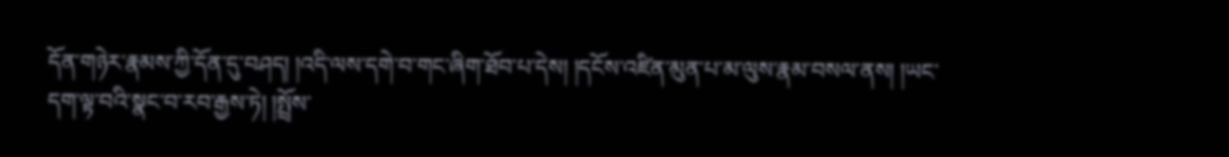དོན་གཉེར་རྣམས་ཀྱི་དོན་དུ་བཤད། །འདི་ལས་དགེ་བ་གང་ཞིག་ཐོབ་པ་དེས། །དངོས་འཛིན་མུན་པ་མ་ལུས་རྣམ་བསལ་ནས། །ཡང་དག་ལྟ་བའི་སྣང་བ་རབ་རྒྱས་ཏེ། །སྤྲོས་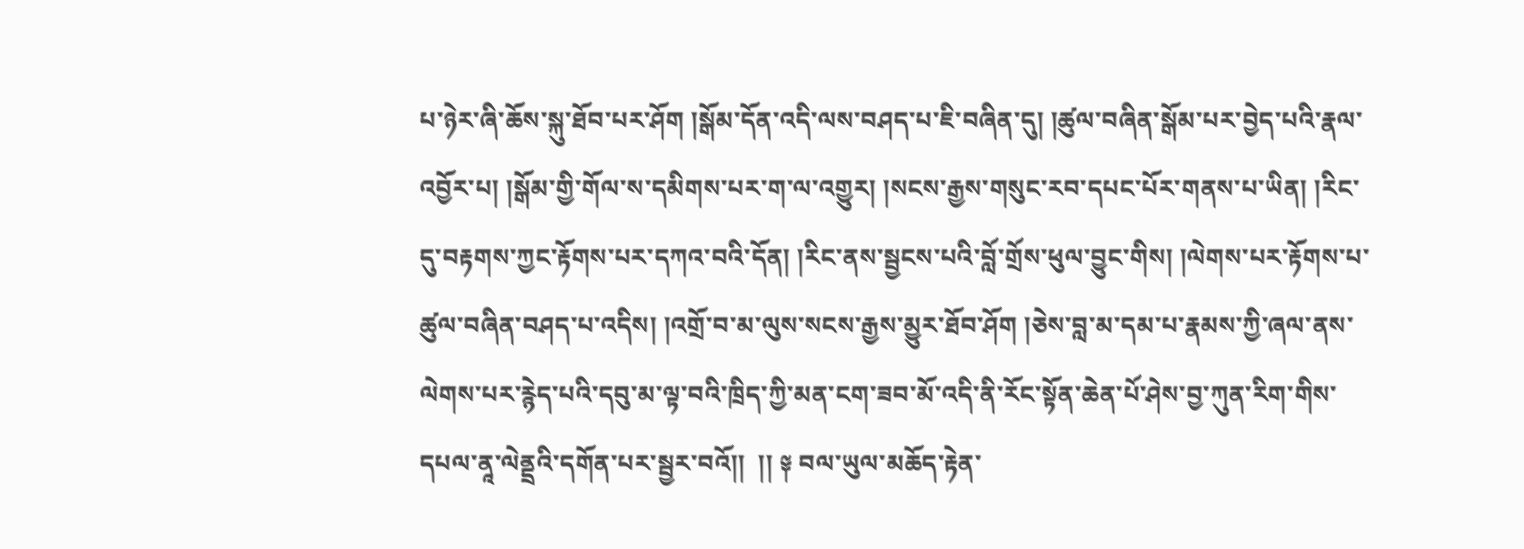པ་ཉེར་ཞི་ཆོས་སྐུ་ཐོབ་པར་ཤོག །སྒོམ་དོན་འདི་ལས་བཤད་པ་ཇི་བཞིན་དུ། །ཚུལ་བཞིན་སྒོམ་པར་བྱེད་པའི་རྣལ་འབྱོར་པ། །སྒོམ་གྱི་གོལ་ས་དམིགས་པར་ག་ལ་འགྱུར། །སངས་རྒྱས་གསུང་རབ་དཔང་པོར་གནས་པ་ཡིན། །རིང་དུ་བརྟགས་ཀྱང་རྟོགས་པར་དཀའ་བའི་དོན། །རིང་ནས་སྦྱངས་པའི་བློ་གྲོས་ཕུལ་བྱུང་གིས། །ལེགས་པར་རྟོགས་པ་ཚུལ་བཞིན་བཤད་པ་འདིས། །འགྲོ་བ་མ་ལུས་སངས་རྒྱས་མྱུར་ཐོབ་ཤོག །ཅེས་བླ་མ་དམ་པ་རྣམས་ཀྱི་ཞལ་ནས་ལེགས་པར་རྙེད་པའི་དབུ་མ་ལྟ་བའི་ཁྲིད་ཀྱི་མན་ངག་ཟབ་མོ་འདི་ནི་རོང་སྟོན་ཆེན་པོ་ཤེས་བྱ་ཀུན་རིག་གིས་དཔལ་ནཱ་ལེནྡྲའི་དགོན་པར་སྦྱར་བའོ།།  །། ༈ བལ་ཡུལ་མཆོད་རྟེན་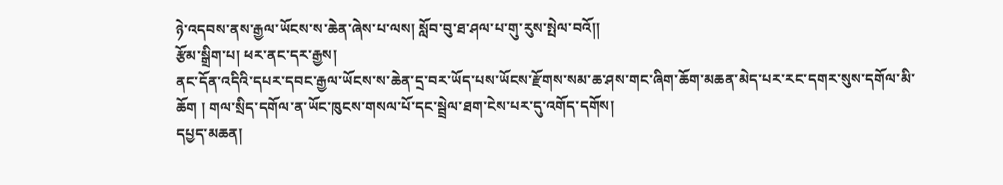ཉེ་འདབས་ནས་རྒྱལ་ཡོངས་ས་ཆེན་ཞེས་པ་ལས། སློབ་བུ་ཐ་ཤལ་པ་གུ་རུས་སྤེལ་བའོ།།
རྩོམ་སྒྲིག་པ། ཕར་ནང་དར་རྒྱས།
ནང་དོན་འདིའི་དཔར་དབང་རྒྱལ་ཡོངས་ས་ཆེན་དྲ་བར་ཡོད་པས་ཡོངས་རྫོགས་སམ་ཆ་ཤས་གང་ཞིག་ཆོག་མཆན་མེད་པར་རང་དགར་སུས་དགོལ་མི་ཆོག ། གལ་སྲིད་དགོལ་ན་ཡོང་ཁུངས་གསལ་པོ་དང་སྦྲེལ་ཐག་ངེས་པར་དུ་འགོད་དགོས།
དཔྱད་མཆན།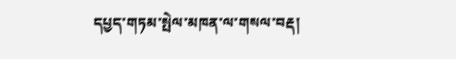དཔྱད་གཏམ་སྤེལ་མཁན་ལ་གསལ་བརྡ།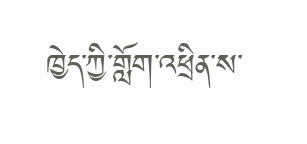ཁྱེད་ཀྱི་གློག་འཕྲིན་ས་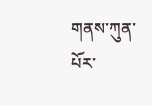གནས་ཀུན་པོར་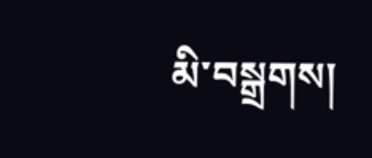མི་བསྒྲགས།